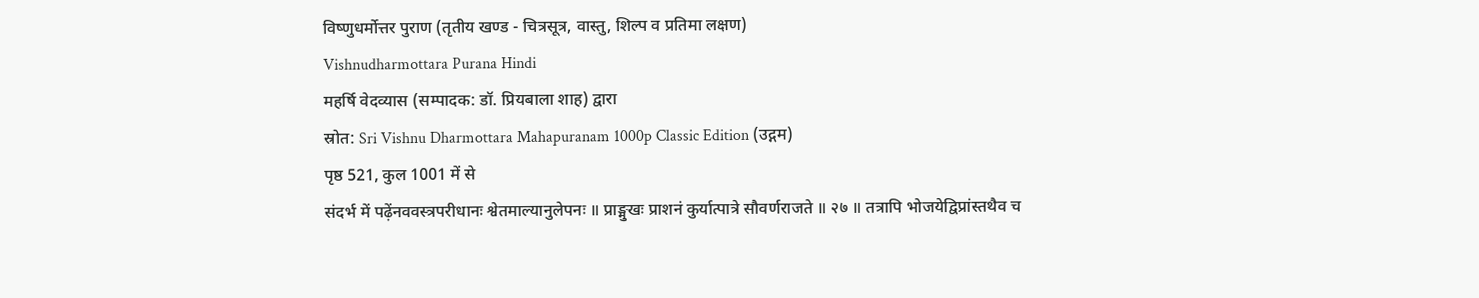विष्णुधर्मोत्तर पुराण (तृतीय खण्ड - चित्रसूत्र, वास्तु, शिल्प व प्रतिमा लक्षण)
Vishnudharmottara Purana Hindi
महर्षि वेदव्यास (सम्पादक: डॉ. प्रियबाला शाह) द्वारा
स्रोत: Sri Vishnu Dharmottara Mahapuranam 1000p Classic Edition (उद्गम)
पृष्ठ 521, कुल 1001 में से
संदर्भ में पढ़ेंनववस्त्रपरीधानः श्वेतमाल्यानुलेपनः ॥ प्राङ्मुखः प्राशनं कुर्यात्पात्रे सौवर्णराजते ॥ २७ ॥ तत्रापि भोजयेद्विप्रांस्तथैव च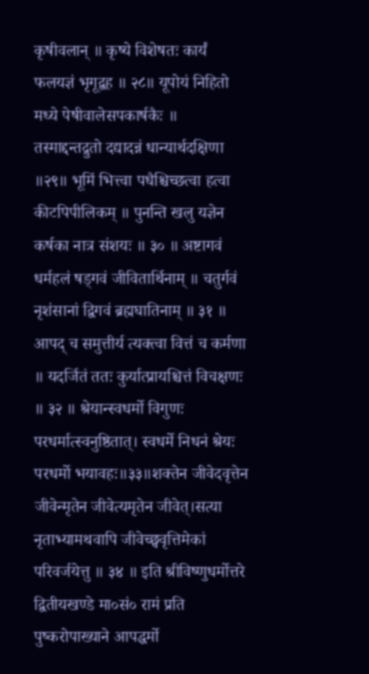कृषीवलान् ॥ कृष्ये विशेषतः कार्यं फलयज्ञं भृगूद्वह ॥ २८॥ यूपोयं निहितो मध्ये पेषीवालेसपकार्षकैः ॥ तस्माद्दन्तद्रुतो दद्यादन्नं धान्यार्थदक्षिणा ॥२९॥ भूमिं भित्त्वा पधैश्चिच्छत्वा हत्वा कीटपिपीलिकम् ॥ पुनन्ति खलु यज्ञेन कर्षका नात्र संशयः ॥ ३० ॥ अष्टागवं धर्महलं षड्गवं जीवितार्थिनाम् ॥ चतुर्गवं नृशंसानां द्विगवं ब्रह्मघातिनाम् ॥ ३१ ॥ आपद् च समुत्तीर्य त्यक्त्वा वित्तं च कर्मणा ॥ यदर्जितं ततः कुर्यात्प्रायश्चित्तं विचक्षणः ॥ ३२ ॥ श्रेयान्स्वधर्मो विगुणः परधर्मात्स्वनुष्ठितात्। स्वधर्मे निधनं श्रेयः परधर्मो भयावहः॥३३॥शक्तेन जीवेदवृत्तेन जीवेन्मृतेन जीवेत्यमृतेन जीवेत्।सत्या नृताभ्यामथवापि जीवेच्छ्ववृत्तिमेकां परिवर्जयेत्तु ॥ ३४ ॥ इति श्रीविष्णुधर्मोत्तरे द्वितीयखण्डे मा०सं० रामं प्रति पुष्करोपाख्याने आपद्धर्मो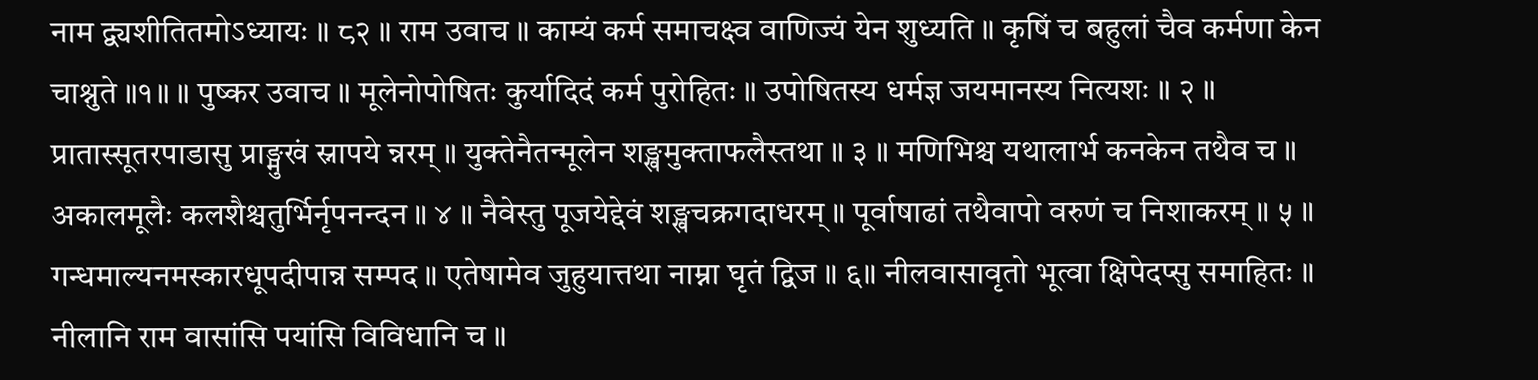नाम द्व्यशीतितमोऽध्यायः ॥ ८२ ॥ राम उवाच ॥ काम्यं कर्म समाचक्ष्व वाणिज्यं येन शुध्यति ॥ कृषिं च बहुलां चैव कर्मणा केन चाश्नुते ॥१॥ ॥ पुष्कर उवाच ॥ मूलेनोपोषितः कुर्यादिदं कर्म पुरोहितः ॥ उपोषितस्य धर्मज्ञ जयमानस्य नित्यशः ॥ २ ॥ प्रातास्सूतरपाडासु प्राङ्मुखं स्नापये न्नरम् ॥ युक्तेनैतन्मूलेन शङ्खमुक्ताफलैस्तथा ॥ ३ ॥ मणिभिश्च यथालार्भ कनकेन तथैव च ॥ अकालमूलैः कलशैश्चतुर्भिर्नृपनन्दन ॥ ४ ॥ नैवेस्तु पूजयेद्देवं शङ्खचक्रगदाधरम् ॥ पूर्वाषाढां तथैवापो वरुणं च निशाकरम् ॥ ५ ॥ गन्धमाल्यनमस्कारधूपदीपान्न सम्पद ॥ एतेषामेव जुहुयात्तथा नाम्ना घृतं द्विज ॥ ६॥ नीलवासावृतो भूत्वा क्षिपेदप्सु समाहितः ॥ नीलानि राम वासांसि पयांसि विविधानि च ॥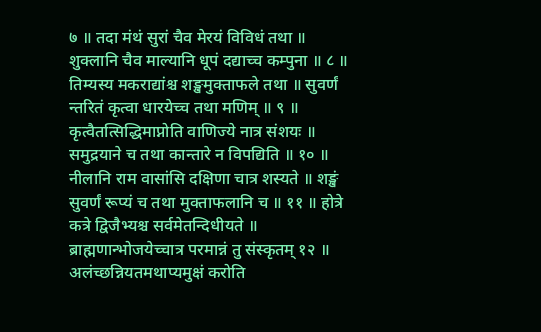७ ॥ तदा मंथं सुरां चैव मेरयं विविधं तथा ॥ शुक्लानि चैव माल्यानि धूपं दद्याच्च कम्पुना ॥ ८ ॥ तिम्यस्य मकराद्यांश्च शङ्खमुक्ताफले तथा ॥ सुवर्णं न्तरितं कृत्वा धारयेच्च तथा मणिम् ॥ ९ ॥ कृत्वैतत्सिद्धिमाप्नोति वाणिज्ये नात्र संशयः ॥ समुद्रयाने च तथा कान्तारे न विपद्यिति ॥ १० ॥ नीलानि राम वासांसि दक्षिणा चात्र शस्यते ॥ शङ्खं सुवर्णं रूप्यं च तथा मुक्ताफलानि च ॥ ११ ॥ होत्रे कत्रे द्विजैभ्यश्च सर्वमेतन्दिधीयते ॥ ब्राह्मणान्भोजयेच्चात्र परमान्नं तु संस्कृतम् १२ ॥ अलंच्छन्नियतमथाप्यमुक्षं करोति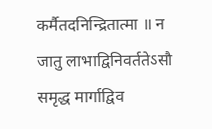कर्मैतदनिन्द्रितात्मा ॥ न जातु लाभाद्विनिवर्ततेऽसौ समृद्ध मार्गाद्विव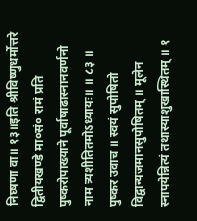निघ्षणा वा॥ १३॥इति श्रीविष्णुधर्मोत्तरे द्वितीयखण्डे मा०सं० रामं प्रति पुष्करोपाख्याने पूर्वाषाढास्नानवर्णनो नाम त्र्यशीतितमोऽध्यायः॥ ॥ ८३ ॥ पुष्कर उवाच ॥ स्वयं सुपोषितो विद्वान्यजमानसुपोषितम् ॥ मूलेन स्नापयेन्नित्यं तथास्याशुखास्थितम् ॥ १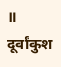॥ दूर्वांकुश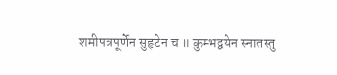शमीपत्रपूर्णेन सुहृटेन च ॥ कुम्भद्वयेन स्नातस्तु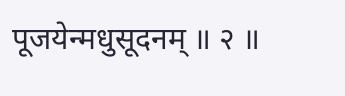पूजयेन्मधुसूदनम् ॥ २ ॥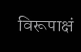विरूपाक्षं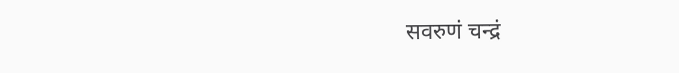सवरुणं चन्द्रं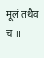मूलं तथैव च ॥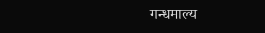गन्धमाल्य